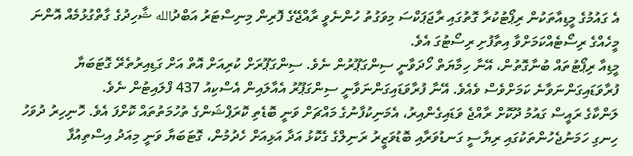އެ ގައުމުގެ މީޑިއާތަކުން ރިޕޯޓުކުރާ ގޮތުގައި ރާޖަޕަކްސަ މިވަގުތު ހުންނެވީ ރާއްޖޭގެ ފޮރިން މިނިސްޓަރު އަބްދުالله ޝާހިދުގެ ގާތްގުޅުމެއް އޮންނަ މީހެއްގެ ރިސޯޓެއްކަމަށްވާ އިތާފުށި ރިސޯޓުގަ އެވެ.
މީޑިއާ ރިޕޯޓުތައް ބުނާގޮތުން، އޭނާ ހިމާޔަތް ހޯދަވާނީ ސިންގަޕޫރުން ނެވެ. ސިންގަޕޫރަށް ކުރިއަށް އޮތް އަށް ގަޑިއިރުތެރޭ ގޮޓަބަޔާ ފުރާވަޑައިގަންނަވާނެ ކަމަށްވެސް ވެއެވެ. އޭނާ ފުރާވަޑައިގަންނަވާނީ ސިންގަޕޫރު އެއާލައިން އެސްކިއު 437 ފްލައިޓުން ނެވެ.
ލަންކާގެ ރައީސް ގައުމު ދޫކޮށް ރާއްޖެ ވަޑައިގެންއިރު، އެމަނިކުފާނުގެ މައްޗަށް ވަނީ ބޮޑެތި ކޮރަޕްޝަންގެ ތުހުމަތުތައް ކޮށްފަ އެވެ. ހޮނިހިރު ދުވަހު ހިނގި ހަމަނުޖެހުންތަކުގައި ރިޔާސީ ގަނޑުވަރާއި ބޮޑުވަޒީރު ރަނިލްގެ ގެކޮޅު އަދާ އަޅިއަށް ހެދުމުން، ގޮޓަބަޔާ ވަނީ މިއަދު އިސްތިއުފާ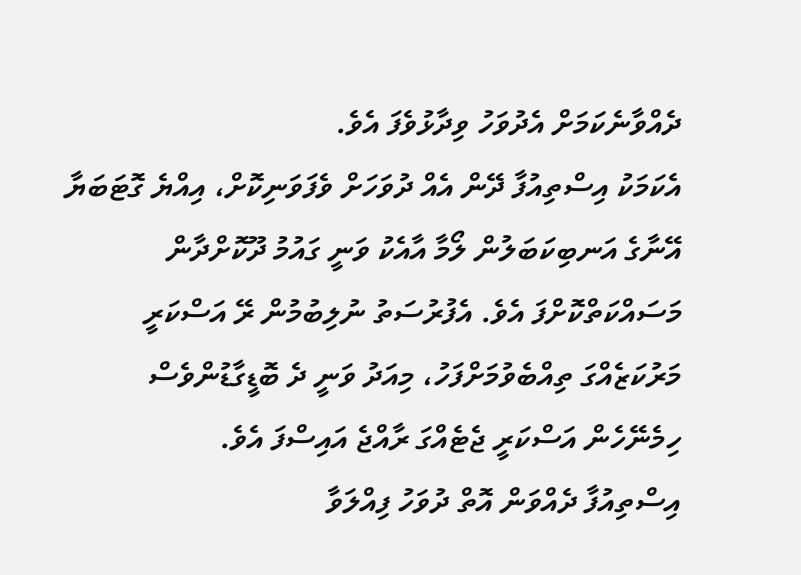ދެއްވާނެކަމަށް އެދުވަހު ވިދާޅުވެފަ އެވެ.
އެކަމަކު އިސްތިއުފާ ދޭން އެއް ދުވަހަށް ވެފަވަނިކޮށް، އިއްޔެ ގޮޓަބަޔާ އޭނާގެ އަނބިކަބަލުން ލޯމާ އާއެކު ވަނީ ގައުމު ދޫކޮށްދާން މަސައްކަތްކޮށްފަ އެވެ. އެފުރުސަތު ނުލިބުމުން ރޭ އަސްކަރީ މަރުކަޒެއްގަ ތިއްބެވުމަށްފަހު، މިއަދު ވަނީ ދެ ބޮޑީގާޑުންވެސް ހިމެނޭހެން އަސްކަރީ ޖެޓެއްގަ ރާއްޖެ އައިސްފަ އެވެ.
އިސްތިއުފާ ދެއްވަން އޮތް ދުވަހު ފިއްލަވާ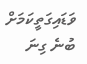ވަޑައިގަތީކަމަށް ބުނެ ގިނަ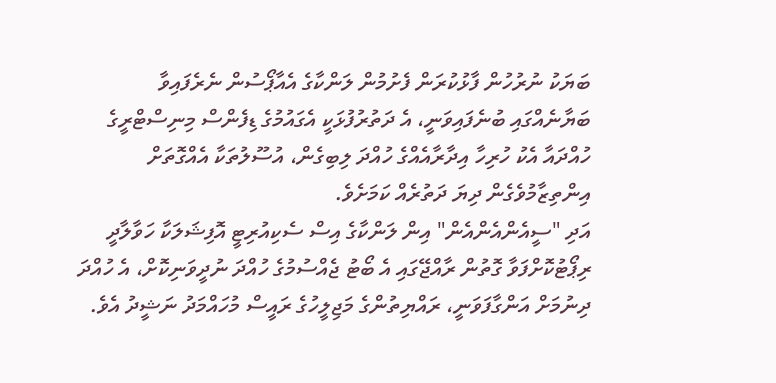ބަޔަކު ނުރުހުން ފާޅުކުރަން ފެށުމުން ލަންކާގެ އެއާޕޯސުން ނެރެފައިވާ ބަޔާނެއްގައި ބުނެފައިވަނީ، އެ ދަތުރުފުޅަކީ އެގައުމުގެ ޑިފެންސް މިނިސްޓްރީގެ ހުއްދައާ އެކު ހުރިހާ އިދާރާއެއްގެ ހުއްދަ ލިބިގެން، އުސޫލުތަކާ އެއްގޮތަށް އިންތިޒާމުވެގެން ދިޔަ ދަތުރެއް ކަމަށެވެ.
އަދި "ސީއެންއެންއެން" އިން ލަންކާގެ އިސް ސެކިއުރިޓީ އޮފިޝަލަކާ ހަވާލާދީ ރިޕޯޓުކޮށްފަވާ ގޮތުން ރާއްޖޭގައި އެ ބޯޓު ޖެއްސުމުގެ ހުއްދަ ނުދީވަނިކޮށް، އެ ހުއްދަ ދިނުމަށް އަންގާފަވަނީ، ރައްޔިތުންގެ މަޖިލީހުގެ ރައީސް މުހައްމަދު ނަޝީދު އެވެ.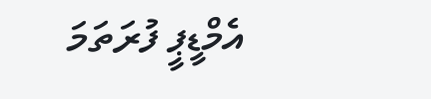އެމްޑީޕީ ފުރަތަމަ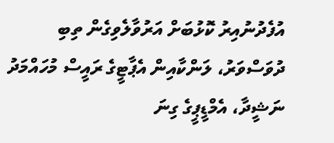އުފެދުނުއިރު ކޮޅުބަށް އަރުވާލެވިގެން ތިބި ދުވަސްވަރު، ލަންކާއިން އެޕާޓީގެ ރައީސް މުހައްމަދު ނަޝީދާ، އެމްޑީޕީގެ ގިނަ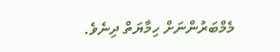މެމްބަރުންނަށް ހިމާޔަތް ދިނެވެ.